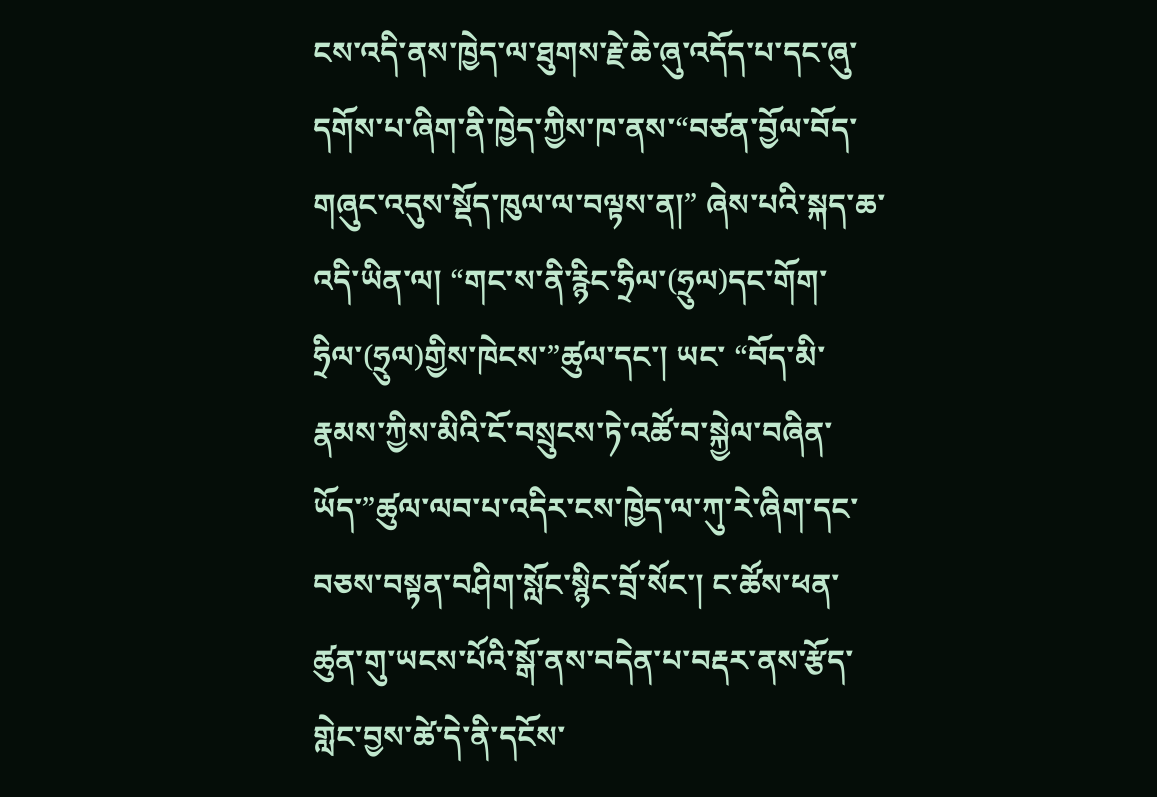ངས་འདི་ནས་ཁྱེད་ལ་ཐུགས་རྗེ་ཆེ་ཞུ་འདོད་པ་དང་ཞུ་དགོས་པ་ཞིག་ནི་ཁྱེད་ཀྱིས་ཁ་ནས་“བཙན་བྱོལ་བོད་གཞུང་འདུས་སྡོད་ཁུལ་ལ་བལྟས་ན།” ཞེས་པའི་སྐད་ཆ་འདི་ཡིན་ལ། “གང་ས་ནི་རྙིང་ཧྲིལ་(ཧྲུལ)དང་གོག་ཧྲིལ་(ཧྲུལ)གྱིས་ཁེངས་”ཚུལ་དང་། ཡང་ “བོད་མི་རྣམས་ཀྱིས་མིའི་ངོ་བསྲུངས་ཏེ་འཚོ་བ་སྐྱེལ་བཞིན་ཡོད་”ཚུལ་ལབ་པ་འདིར་ངས་ཁྱེད་ལ་ཀུ་རེ་ཞིག་དང་བཅས་བསྟན་བཤིག་སློང་སྙིང་བྲོ་སོང་། ང་ཚོས་ཕན་ཚུན་གུ་ཡངས་པོའི་སྒོ་ནས་བདེན་པ་བརྡར་ནས་རྩོད་གླེང་བྱས་ཚེ་དེ་ནི་དངོས་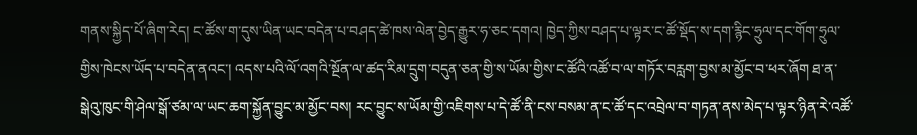གནས་སྐྱིད་པོ་ཞིག་རེད། ང་ཚོས་ག་དུས་ཡིན་ཡང་བདེན་པ་བཤད་ཚེ་ཁས་ལེན་བྱེད་རྒྱུར་ཧ་ཅང་དགའ། ཁྱེད་ཀྱིས་བཤད་པ་ལྟར་ང་ཚོ་སྡོད་ས་དག་རྙིང་ཧྲུལ་དང་གོག་ཧྲུལ་གྱིས་ཁེངས་ཡོད་པ་བདེན་ནའང་། འདས་པའི་ལོ་འགའི་སྔོན་ལ་ཚད་རིམ་དྲུག་བདུན་ཅན་གྱི་ས་ཡོམ་གྱིས་ང་ཚོའི་འཚོ་བ་ལ་གཏོར་བརླག་བྱས་མ་མྱོང་བ་ཕར་ཞོག ཐ་ན་སྒེའུ་ཁུང་གི་ཤེལ་སྒོ་ཙམ་ལ་ཡང་ཆག་སྐྱོན་བྱུང་མ་མྱོང་བས། རང་བྱུང་ས་ཡོམ་གྱི་འཇིགས་པ་དེ་ཚོ་ནི་ངས་བསམ་ན་ང་ཚོ་དང་འབྲེལ་བ་གཏན་ནས་མེད་པ་ལྟར་ཉིན་རེ་འཚོ་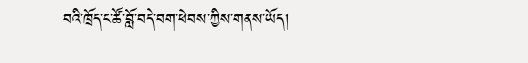བའི་ཁྲོད་ང་ཚོ་བློ་བདེ་བག་ཕེབས་ཀྱིས་གནས་ཡོད།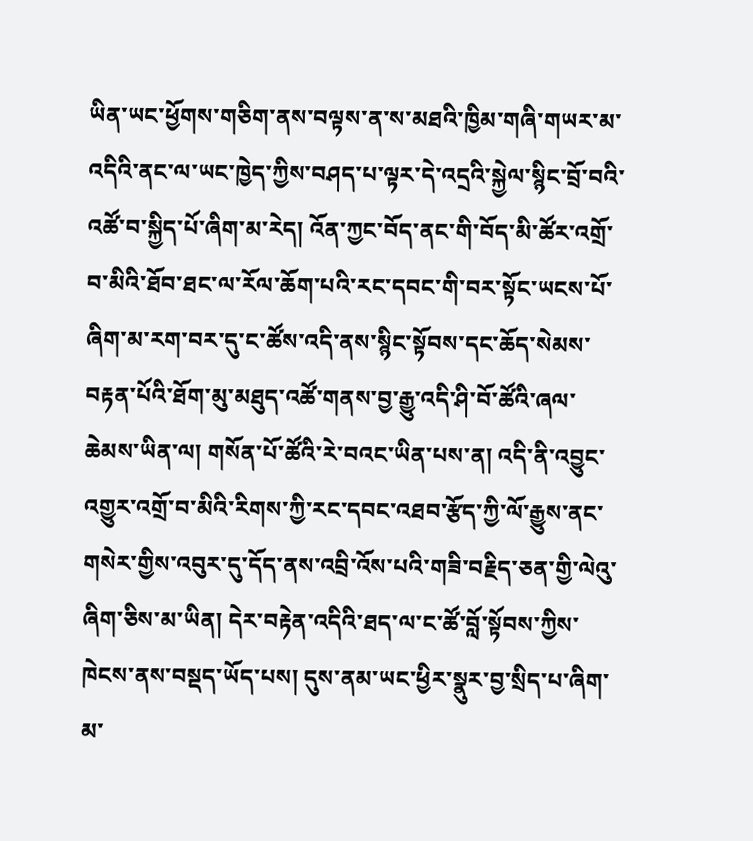ཡིན་ཡང་ཕྱོགས་གཅིག་ནས་བལྟས་ན་ས་མཐའི་ཁྱིམ་གཞི་གཡར་མ་འདིའི་ནང་ལ་ཡང་ཁྱེད་ཀྱིས་བཤད་པ་ལྟར་དེ་འདྲའི་སྐྱེལ་སྙིང་བྲོ་བའི་འཚོ་བ་སྐྱིད་པོ་ཞིག་མ་རེད། འོན་ཀྱང་བོད་ནང་གི་བོད་མི་ཚོར་འགྲོ་བ་མིའི་ཐོབ་ཐང་ལ་རོལ་ཆོག་པའི་རང་དབང་གི་བར་སྟོང་ཡངས་པོ་ཞིག་མ་རག་བར་དུ་ང་ཚོས་འདི་ནས་སྙིང་སྟོབས་དང་ཆོད་སེམས་བརྟན་པོའི་ཐོག་མུ་མཐུད་འཚོ་གནས་བྱ་རྒྱུ་འདི་ཤི་བོ་ཚོའི་ཞལ་ཆེམས་ཡིན་ལ། གསོན་པོ་ཚོའི་རེ་བའང་ཡིན་པས་ན། འདི་ནི་འབྱུང་འགྱུར་འགྲོ་བ་མིའི་རིགས་ཀྱི་རང་དབང་འཐབ་རྩོད་ཀྱི་ལོ་རྒྱུས་ནང་གསེར་གྱིས་འབུར་དུ་དོད་ནས་འབྲི་འོས་པའི་གཟི་བརྗིད་ཅན་གྱི་ལེའུ་ཞིག་ཅིས་མ་ཡིན། དེར་བརྟེན་འདིའི་ཐད་ལ་ང་ཚོ་བློ་སྟོབས་ཀྱིས་ཁེངས་ནས་བསྡད་ཡོད་པས། དུས་ནམ་ཡང་ཕྱིར་སྣུར་བྱ་སྲིད་པ་ཞིག་མ་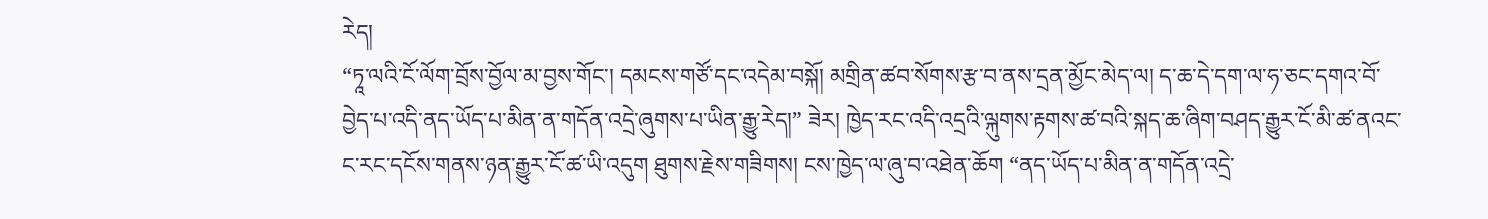རེད།
“ཏཱ་ལའི་ངོ་ལོག་བྲོས་བྱོལ་མ་བྱས་གོང་། དམངས་གཙོ་དང་འདེམ་བསྐོ། མགྲིན་ཚབ་སོགས་རྩ་བ་ནས་དྲན་མྱོང་མེད་ལ། ད་ཆ་དེ་དག་ལ་ཧ་ཅང་དགའ་བོ་བྱེད་པ་འདི་ནད་ཡོད་པ་མིན་ན་གདོན་འདྲེ་ཞུགས་པ་ཡིན་རྒྱུ་རེད།” ཟེར། ཁྱེད་རང་འདི་འདྲའི་ལྐུགས་རྟགས་ཚ་བའི་སྐད་ཆ་ཞིག་བཤད་རྒྱུར་ངོ་མི་ཚ་ནའང་ང་རང་དངོས་གནས་ཉན་རྒྱུར་ངོ་ཚ་ཡི་འདུག ཐུགས་རྗེས་གཟིགས། ངས་ཁྱེད་ལ་ཞུ་བ་འཐེན་ཆོག “ནད་ཡོད་པ་མིན་ན་གདོན་འདྲེ་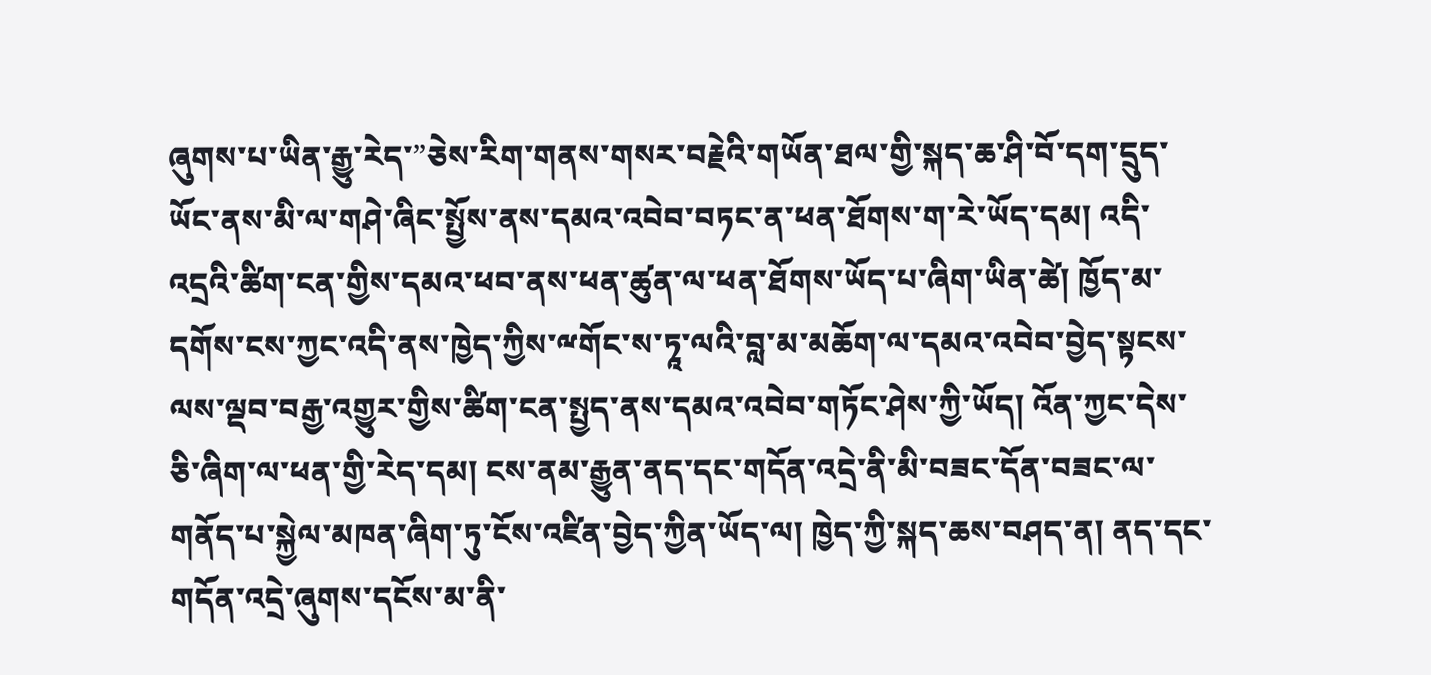ཞུགས་པ་ཡིན་རྒྱུ་རེད་”ཅེས་རིག་གནས་གསར་བརྗེའི་གཡོན་ཐལ་གྱི་སྐད་ཆ་ཤི་བོ་དག་དྲུད་ཡོང་ནས་མི་ལ་གཤེ་ཞིང་སྤྱོས་ནས་དམའ་འབེབ་བཏང་ན་ཕན་ཐོགས་ག་རེ་ཡོད་དམ། འདི་འདྲའི་ཚིག་ངན་གྱིས་དམའ་ཕབ་ནས་ཕན་ཚུན་ལ་ཕན་ཐོགས་ཡོད་པ་ཞིག་ཡིན་ཚེ། ཁྱོད་མ་དགོས་ངས་ཀྱང་འདི་ནས་ཁྱེད་ཀྱིས་ྋགོང་ས་ཏཱ་ལའི་བླ་མ་མཆོག་ལ་དམའ་འབེབ་བྱེད་སྟངས་ལས་ལྡབ་བརྒྱ་འགྱུར་གྱིས་ཚིག་ངན་སྤྱད་ནས་དམའ་འབེབ་གཏོང་ཤེས་ཀྱི་ཡོད། འོན་ཀྱང་དེས་ཅི་ཞིག་ལ་ཕན་གྱི་རེད་དམ། ངས་ནམ་རྒྱུན་ནད་དང་གདོན་འདྲེ་ནི་མི་བཟང་དོན་བཟང་ལ་གནོད་པ་སྐྱེལ་མཁན་ཞིག་ཏུ་ངོས་འཛིན་བྱེད་ཀྱིན་ཡོད་ལ། ཁྱེད་ཀྱི་སྐད་ཆས་བཤད་ན། ནད་དང་གདོན་འདྲེ་ཞུགས་དངོས་མ་ནི་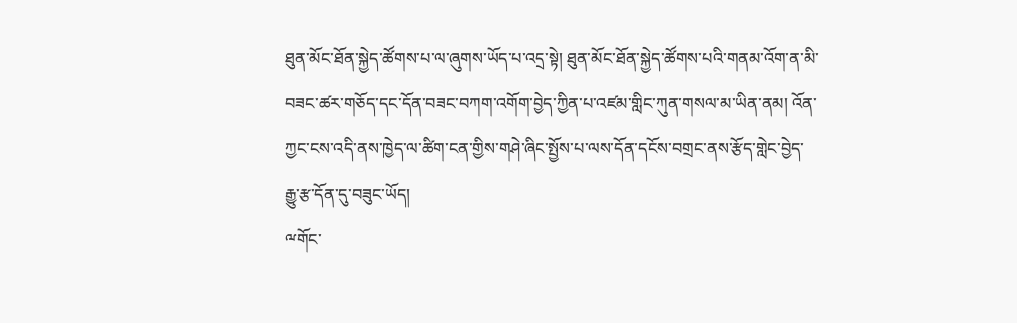ཐུན་མོང་ཐོན་སྐྱེད་ཚོགས་པ་ལ་ཞུགས་ཡོད་པ་འདྲ་སྟེ། ཐུན་མོང་ཐོན་སྐྱེད་ཚོགས་པའི་གནམ་འོག་ན་མི་བཟང་ཚར་གཅོད་དང་དོན་བཟང་བཀག་འགོག་བྱེད་ཀྱིན་པ་འཛམ་གླིང་ཀུན་གསལ་མ་ཡིན་ནམ། འོན་ཀྱང་ངས་འདི་ནས་ཁྱེད་ལ་ཚིག་ངན་གྱིས་གཤེ་ཞིང་སྤྱོས་པ་ལས་དོན་དངོས་བགྲང་ནས་རྩོད་གླེང་བྱེད་རྒྱུ་རྩ་དོན་དུ་བཟུང་ཡོད།
ྋགོང་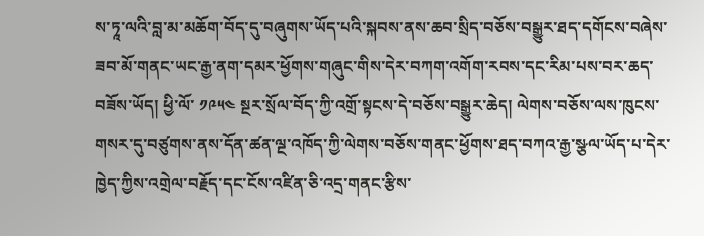ས་ཏཱ་ལའི་བླ་མ་མཆོག་བོད་དུ་བཞུགས་ཡོད་པའི་སྐབས་ནས་ཆབ་སྲིད་བཅོས་བསྒྱུར་ཐད་དགོངས་བཞེས་ཟབ་མོ་གནང་ཡང་རྒྱ་ནག་དམར་ཕྱོགས་གཞུང་གིས་དེར་བཀག་འགོག་རབས་དང་རིམ་པས་བར་ཆད་བཟོས་ཡོད། ཕྱི་ལོ་ ༡༩༥༤ སྔར་སྲོལ་བོད་ཀྱི་འགྲོ་སྟངས་དེ་བཅོས་བསྒྱུར་ཆེད། ལེགས་བཅོས་ལས་ཁུངས་གསར་དུ་བཙུགས་ནས་དོན་ཚན་ལྔ་འཁོད་ཀྱི་ལེགས་བཅོས་གནང་ཕྱོགས་ཐད་བཀའ་རྒྱ་སྩལ་ཡོད་པ་དེར་ཁྱེད་ཀྱིས་འགྲེལ་བརྗོད་དང་ངོས་འཛིན་ཅི་འདྲ་གནང་རྩིས་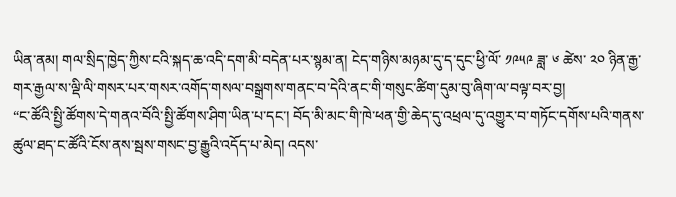ཡིན་ནམ། གལ་སྲིད་ཁྱེད་ཀྱིས་ངའི་སྐད་ཆ་འདི་དག་མི་བདེན་པར་སྙམ་ན། ངེད་གཉིས་མཉམ་དུ་ད་དུང་ཕྱི་ལོ་ ༡༩༥༩ ཟླ་ ༦ ཚེས་ ༢༠ ཉིན་རྒྱ་གར་རྒྱལ་ས་ལྡི་ལི་གསར་པར་གསར་འགོད་གསལ་བསྒྲགས་གནང་བ་དེའི་ནང་གི་གསུང་ཚིག་དུམ་བུ་ཞིག་ལ་བལྟ་བར་བྱ།
“ང་ཚོའི་སྤྱི་ཚོགས་དེ་གནའ་བོའི་སྤྱི་ཚོགས་ཤིག་ཡིན་པ་དང་། བོད་མི་མང་གི་ཁེ་ཕན་གྱི་ཆེད་དུ་འཕྲལ་དུ་འགྱུར་བ་གཏོང་དགོས་པའི་གནས་ཚུལ་ཐད་ང་ཚོའི་ངོས་ནས་སྦས་གསང་བྱ་རྒྱུའི་འདོད་པ་མེད། འདས་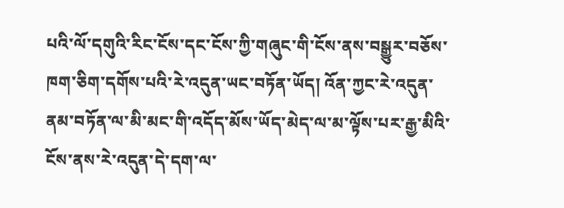པའི་ལོ་དགུའི་རིང་ངོས་དང་ངོས་ཀྱི་གཞུང་གི་ངོས་ནས་བསྒྱུར་བཅོས་ཁག་ཅིག་དགོས་པའི་རེ་འདུན་ཡང་བཏོན་ཡོད། འོན་ཀྱང་རེ་འདུན་ནམ་བཏོན་ལ་མི་མང་གི་འདོད་མོས་ཡོད་མེད་ལ་མ་ལྟོས་པར་རྒྱ་མིའི་ངོས་ནས་རེ་འདུན་དེ་དག་ལ་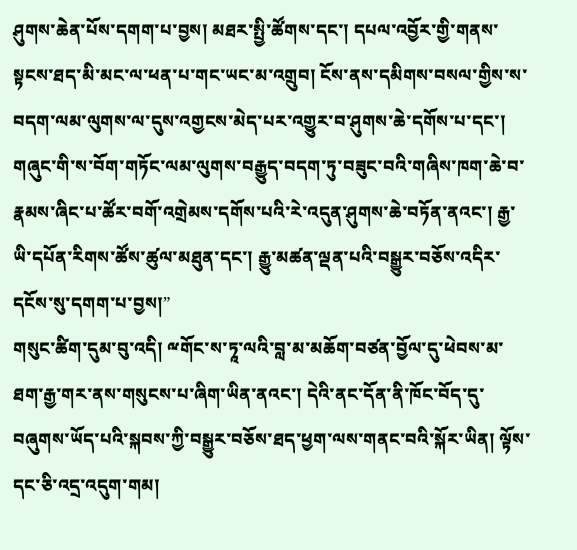ཤུགས་ཆེན་པོས་དགག་པ་བྱས། མཐར་སྤྱི་ཚོགས་དང་། དཔལ་འབྱོར་གྱི་གནས་སྟངས་ཐད་མི་མང་ལ་ཕན་པ་གང་ཡང་མ་འགྲུབ། ངོས་ནས་དམིགས་བསལ་གྱིས་ས་བདག་ལམ་ལུགས་ལ་དུས་འགྱངས་མེད་པར་འགྱུར་བ་ཤུགས་ཆེ་དགོས་པ་དང་། གཞུང་གི་ས་བོག་གཏོང་ལམ་ལུགས་བརྒྱུད་བདག་ཏུ་བཟུང་བའི་གཞིས་ཁག་ཆེ་བ་རྣམས་ཞིང་པ་ཚོར་བགོ་འགྲེམས་དགོས་པའི་རེ་འདུན་ཤུགས་ཆེ་བཏོན་ནའང་། རྒྱ་ཡི་དཔོན་རིགས་ཚོས་ཚུལ་མཐུན་དང་། རྒྱུ་མཚན་ལྡན་པའི་བསྒྱུར་བཅོས་འདིར་དངོས་སུ་དགག་པ་བྱས།”
གསུང་ཚིག་དུམ་བུ་འདི། ྋགོང་ས་ཏཱ་ལའི་བླ་མ་མཆོག་བཙན་བྱོལ་དུ་ཕེབས་མ་ཐག་རྒྱ་གར་ནས་གསུངས་པ་ཞིག་ཡིན་ནའང་། དེའི་ནང་དོན་ནི་ཁོང་བོད་དུ་བཞུགས་ཡོད་པའི་སྐབས་ཀྱི་བསྒྱུར་བཅོས་ཐད་ཕྱག་ལས་གནང་བའི་སྐོར་ཡིན། ལྟོས་དང་ཅི་འདྲ་འདུག་གམ།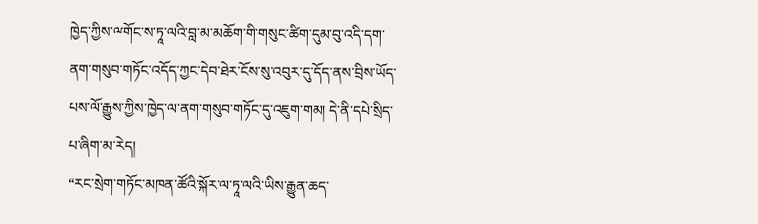ཁྱེད་ཀྱིས་ྋགོང་ས་ཏཱ་ལའི་བླ་མ་མཆོག་གི་གསུང་ཚིག་དུམ་བུ་འདི་དག་ནག་གསུབ་གཏོང་འདོད་ཀྱང་དེབ་ཐེར་ངོས་སུ་འབུར་དུ་དོད་ནས་བྲིས་ཡོད་པས་ལོ་རྒྱུས་ཀྱིས་ཁྱེད་ལ་ནག་གསུབ་གཏོང་དུ་འཇུག་གམ། དེ་ནི་དཔེ་སྲིད་པ་ཞིག་མ་རེད།
“རང་སྲེག་གཏོང་མཁན་ཚོའི་སྐོར་ལ་ཏཱ་ལའི་ཡིས་རྒྱུན་ཆད་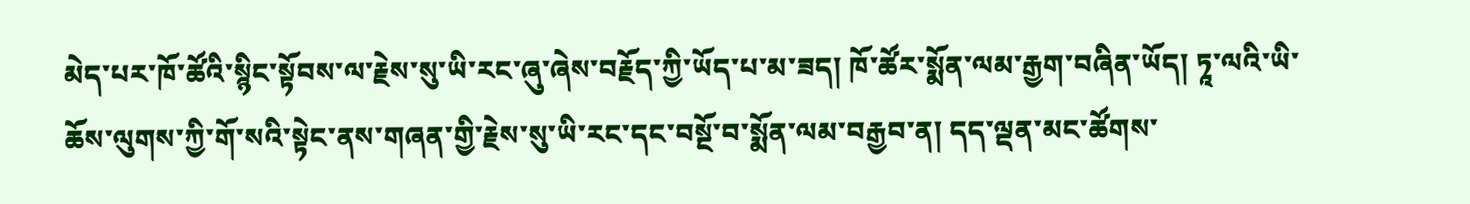མེད་པར་ཁོ་ཚོའི་སྙིང་སྟོབས་ལ་རྗེས་སུ་ཡི་རང་ཞུ་ཞེས་བརྗོད་ཀྱི་ཡོད་པ་མ་ཟད། ཁོ་ཚོར་སྨོན་ལམ་རྒྱག་བཞིན་ཡོད། ཏཱ་ལའི་ཡི་ཆོས་ལུགས་ཀྱི་གོ་སའི་སྟེང་ནས་གཞན་གྱི་རྗེས་སུ་ཡི་རང་དང་བསྔོ་བ་སྨོན་ལམ་བརྒྱབ་ན། དད་ལྡན་མང་ཚོགས་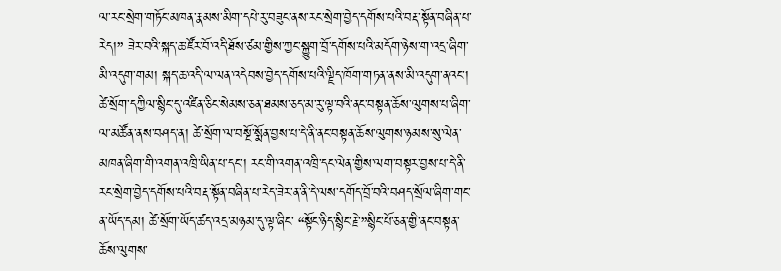ལ་རང་སྲེག་གཏོང་མཁན་རྣམས་མིག་དཔེ་རུ་བཟུང་ནས་རང་སྲེག་བྱེད་དགོས་པའི་བརྡ་སྟོན་བཞིན་པ་རེད།” ཟེར་བའི་སྐད་ཆ་ཛོར་བོ་འདི་ཐོས་ཙམ་གྱིས་ཀྱང་སྐྱུག་བྲོ་དགོས་པའི་མདོག་ཉེས་ག་འདྲ་ཞིག་མི་འདུག་གམ། སྐད་ཆ་འདི་ལ་ལན་འདེབས་བྱེད་དགོས་པའི་ལྗིད་ཁོག་གཏན་ནས་མི་འདུག་ནའང་། ཚེ་སྲོག་དཀྱིལ་སྙིང་དུ་འཛིན་ཅིང་སེམས་ཅན་ཐམས་ཅད་མ་རུ་ལྟ་བའི་ནང་བསྟན་ཆོས་ལུགས་པ་ཞིག་ལ་མཚོན་ནས་བཤད་ན། ཚེ་སྲོག་ལ་བསྔོ་སྨོན་བྱས་པ་དེ་ནི་ནང་བསྟན་ཆོས་ལུགས་ཉམས་སུ་ལེན་མཁན་ཞིག་གི་འགན་འཁྲི་ཡིན་པ་དང་། རང་གི་འགན་འཁྲི་དང་ལེན་གྱིས་ལག་བསྟར་བྱས་པ་དེ་ནི་རང་སྲེག་བྱེད་དགོས་པའི་བརྡ་སྟོན་བཞིན་པ་རེད་ཟེར་ན་ནི་དེ་ལས་དགོད་བྲོ་བའི་བཤད་སྲོལ་ཞིག་གང་ན་ཡོད་དམ། ཚེ་སྲོག་ཡོད་ཚད་འདྲ་མཉམ་དུ་ལྟ་ཞིང་ “སྟོང་ཉིད་སྙིང་རྗེ་”སྙིང་པོ་ཅན་གྱི་ནང་བསྟན་ཆོས་ལུགས་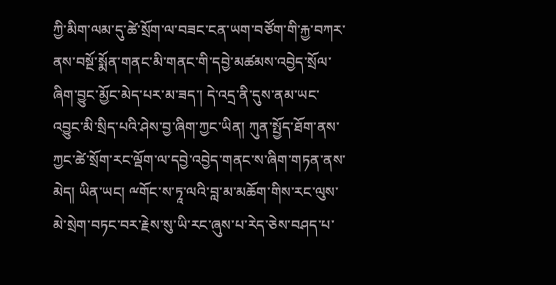ཀྱི་མིག་ལམ་དུ་ཚེ་སྲོག་ལ་བཟང་ངན་ཡག་བཙོག་གི་རྐྱ་བཀར་ནས་བསྔོ་སྨོན་གནང་མི་གནང་གི་དབྱེ་མཚམས་འབྱེད་སྲོལ་ཞིག་བྱུང་མྱོང་མེད་པར་མ་ཟད་། དེ་འདྲ་ནི་དུས་ནམ་ཡང་འབྱུང་མི་སྲིད་པའི་ཤེས་བྱ་ཞིག་ཀྱང་ཡིན། ཀུན་སྤྱོད་ཐོག་ནས་ཀྱང་ཚེ་སྲོག་རང་ལྡོག་ལ་དབྱེ་འབྱེད་གནང་ས་ཞིག་གཏན་ནས་མེད། ཡིན་ཡང། ྋགོང་ས་ཏཱ་ལའི་བླ་མ་མཆོག་གིས་རང་ལུས་མེ་སྲེག་བཏང་བར་རྗེས་སུ་ཡི་རང་ཞུས་པ་རེད་ཅེས་བཤད་པ་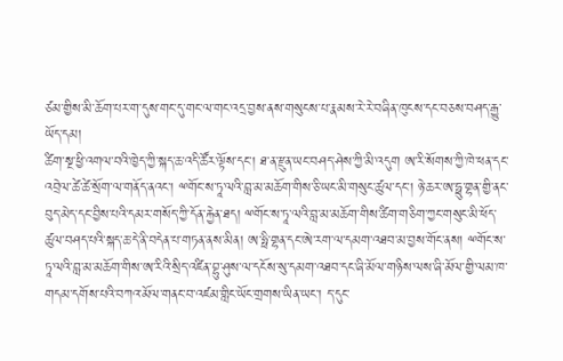ཙམ་གྱིས་མི་ཆོག་པར་ག་དུས་གང་དུ་གང་ལ་གང་འདྲ་བྱས་ནས་གསུངས་པ་རྣམས་རེ་རེ་བཞིན་ཁུངས་དང་བཅས་བཤད་རྒྱུ་ཡོད་དམ།
ཚིག་སྔ་ཕྱི་འགལ་བའི་ཁྱེད་ཀྱི་སྐད་ཆ་འདི་ཚོར་ལྟོས་དང་། ཐ་ན་རྫུན་ཡང་བཤད་ཤེས་ཀྱི་མི་འདུག ཨ་རི་སོགས་ཀྱི་ཁེ་ཕན་དང་འབྲེལ་ཚེ་ཚེ་སྲོག་ལ་གནོད་ནའང་། ྋགོང་ས་ཏཱ་ལའི་བླ་མ་མཆོག་གིས་ཅི་ཡང་མི་གསུང་ཚུལ་དང་། ཉེ་ཆར་ཨ་ཧྥུ་གྷན་གྱི་ནང་བུད་མེད་དང་བྱིས་པའི་དམར་གསོད་ཀྱི་དོན་རྐྱེན་ཐད། ྋགོང་ས་ཏཱ་ལའི་བླ་མ་མཆོག་གིས་ཚིག་གཅིག་ཀྱང་གསུང་མི་ཕོད་ཚུལ་བཤད་པའི་སྐད་ཆ་དེ་ནི་བདེན་པ་གཏན་ནས་མིན། ཨ་ཧྥི་གྷན་དང་ཨེ་རག་ལ་དམག་འཐབ་མ་བྱས་གོང་ནས། ྋགོང་ས་ཏཱ་ལའི་བླ་མ་མཆོག་གིས་ཨ་རིའི་སྲིད་འཛིན་བྷུ་ཤུས་ལ་དངོས་སུ་དམག་འཐབ་དང་ཞི་མོལ་གཉིས་ལས་ཞི་མོལ་གྱི་ལམ་ཁ་གདམ་དགོས་པའི་བཀའ་མོལ་གནང་བ་འཛམ་གླིང་ཡོང་གྲགས་ཡིན་ཡང་། ད་དུང་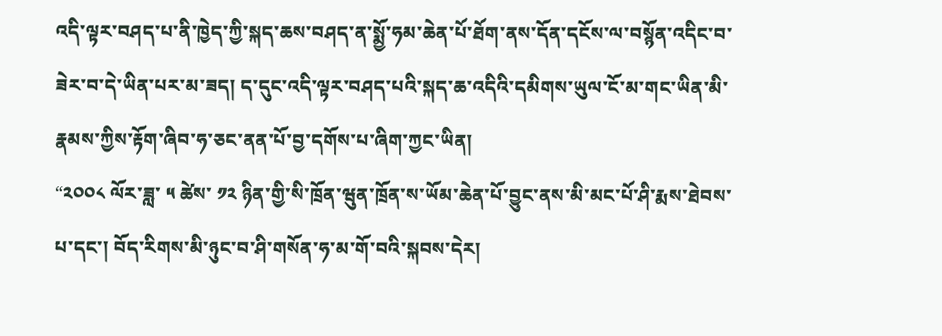འདི་ལྟར་བཤད་པ་ནི་ཁྱེད་ཀྱི་སྐད་ཆས་བཤད་ན་སྨྱོ་ཧམ་ཆེན་པོ་ཐོག་ནས་དོན་དངོས་ལ་བསྙོན་འདིང་བ་ཟེར་བ་དེ་ཡིན་པར་མ་ཟད། ད་དུང་འདི་ལྟར་བཤད་པའི་སྐད་ཆ་འདིའི་དམིགས་ཡུལ་ངོ་མ་གང་ཡིན་མི་རྣམས་ཀྱིས་རྟོག་ཞིབ་ཧ་ཅང་ནན་པོ་བྱ་དགོས་པ་ཞིག་ཀྱང་ཡིན།
“༢༠༠༨ ལོར་ཟླ་ ༥ ཚེས་ ༡༢ ཉིན་གྱི་སི་ཁྲོན་ཝུན་ཁྲོན་ས་ཡོམ་ཆེན་པོ་བྱུང་ནས་མི་མང་པོ་ཤི་རྨས་ཐེབས་པ་དང་། བོད་རིགས་མི་ཉུང་བ་ཤི་གསོན་ཧ་མ་གོ་བའི་སྐབས་དེར།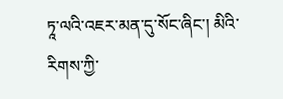ཏཱ་ལའི་འཇར་མན་དུ་སོང་ཞིང་། མིའི་རིགས་ཀྱི་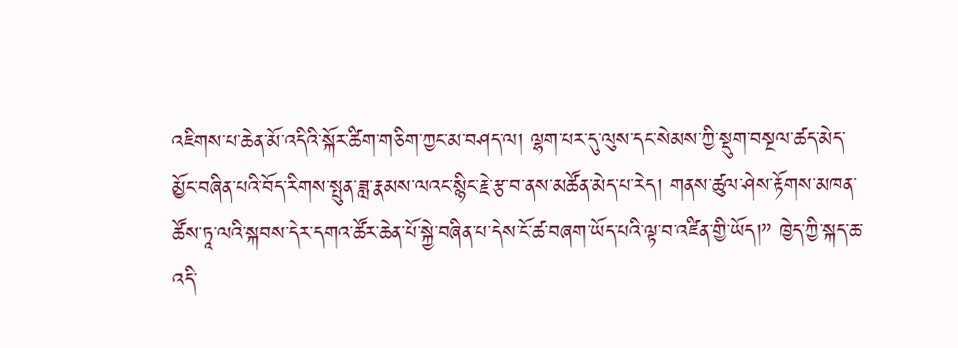འཇིགས་པ་ཆེན་མོ་འདིའི་སྐོར་ཚིག་གཅིག་ཀྱང་མ་བཤད་ལ། ལྷག་པར་དུ་ལུས་དང་སེམས་ཀྱི་སྡུག་བསྔལ་ཚད་མེད་མྱོང་བཞིན་པའི་བོད་རིགས་སྤུན་ཟླ་རྣམས་ལའང་སྙིང་རྗེ་རྩ་བ་ནས་མཚོན་མེད་པ་རེད། གནས་ཚུལ་ཤེས་རྟོགས་མཁན་ཚོས་ཏཱ་ལའི་སྐབས་དེར་དགའ་ཚོར་ཆེན་པོ་སྐྱེ་བཞིན་པ་དེས་ངོ་ཚ་བཞག་ཡོད་པའི་ལྟ་བ་འཛིན་གྱི་ཡོད།” ཁྱེད་ཀྱི་སྐད་ཆ་འདི་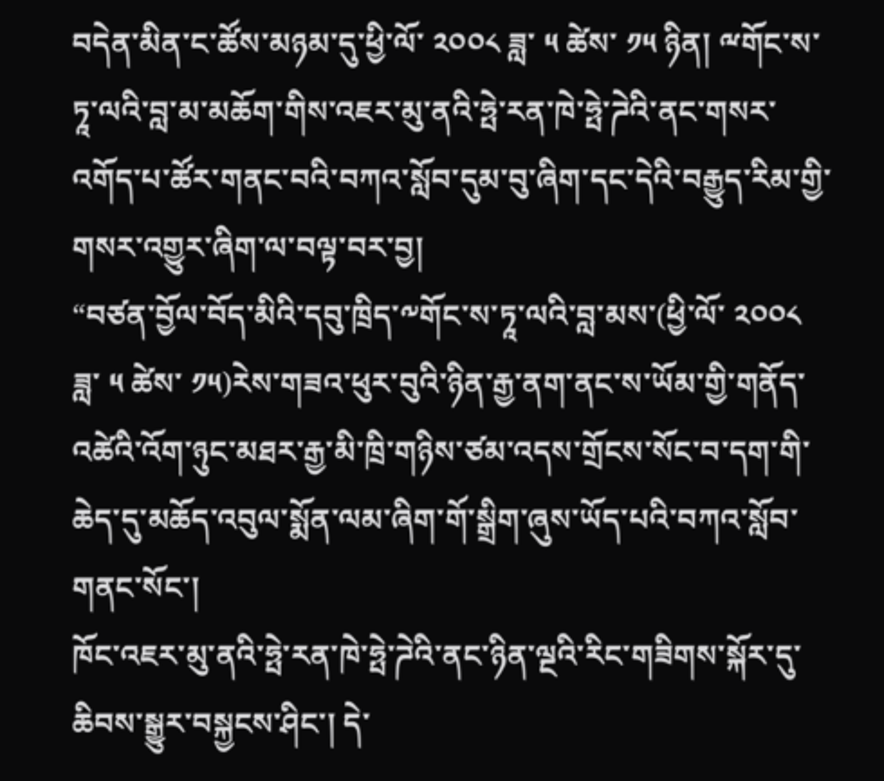བདེན་མིན་ང་ཚོས་མཉམ་དུ་ཕྱི་ལོ་ ༢༠༠༨ ཟླ་ ༥ ཚེས་ ༡༥ ཉིན། ྋགོང་ས་ཏཱ་ལའི་བླ་མ་མཆོག་གིས་འཇར་མུ་ནའི་ཧྤེ་རན་ཁེ་ཧྤེ་ཌེའི་ནང་གསར་འགོད་པ་ཚོར་གནང་བའི་བཀའ་སློབ་དུམ་བུ་ཞིག་དང་དེའི་བརྒྱུད་རིམ་གྱི་གསར་འགྱུར་ཞིག་ལ་བལྟ་བར་བྱ།
“བཙན་བྱོལ་བོད་མིའི་དབུ་ཁྲིད་༸གོང་ས་ཏཱ་ལའི་བླ་མས་(ཕྱི་ལོ་ ༢༠༠༨ ཟླ་ ༥ ཚེས་ ༡༥)རེས་གཟའ་ཕུར་བུའི་ཉིན་རྒྱ་ནག་ནང་ས་ཡོམ་གྱི་གནོད་འཚེའི་འོག་ཉུང་མཐར་རྒྱ་མི་ཁྲི་གཉིས་ཙམ་འདས་གྲོངས་སོང་བ་དག་གི་ཆེད་དུ་མཆོད་འབུལ་སྨོན་ལམ་ཞིག་གོ་སྒྲིག་ཞུས་ཡོད་པའི་བཀའ་སློབ་གནང་སོང་།
ཁོང་འཇར་མུ་ནའི་ཧྤེ་རན་ཁེ་ཧྤེ་ཌེའི་ནང་ཉིན་ལྔའི་རིང་གཟིགས་སྐོར་དུ་ཆིབས་སྒྱུར་བསྐྱངས་ཤིང་། དེ་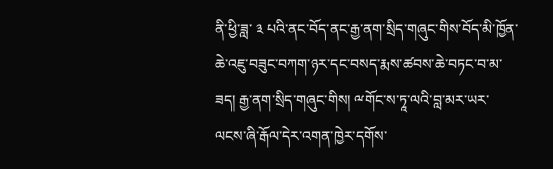ནི་ཕྱི་ཟླ་ ༣ པའི་ནང་བོད་ནང་རྒྱ་ནག་སྲིད་གཞུང་གིས་བོད་མི་ཁྱོན་ཆེ་འཇུ་བཟུང་བཀག་ཉར་དང་བསད་རྨས་ཚབས་ཆེ་བཏང་བ་མ་ཟད། རྒྱ་ནག་སྲིད་གཞུང་གིས། ྋགོང་ས་ཏཱ་ལའི་བླ་མར་ཡར་ལངས་ཞི་རྒོལ་དེར་འགན་ཁྱེར་དགོས་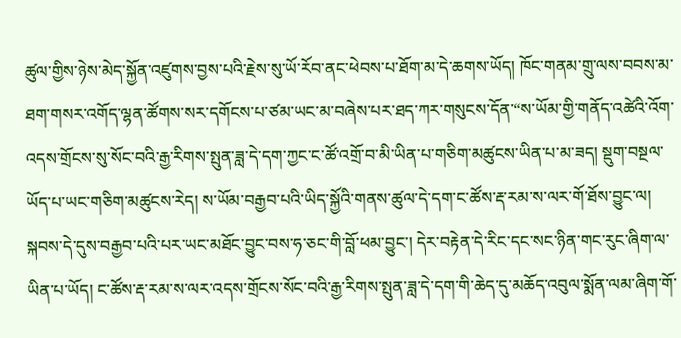ཚུལ་གྱིས་ཉེས་མེད་སྐྱོན་འཛུགས་བྱས་པའི་རྗེས་སུ་ཡོ་རོབ་ནང་ཕེབས་པ་ཐོག་མ་དེ་ཆགས་ཡོད། ཁོང་གནམ་གྲུ་ལས་བབས་མ་ཐག་གསར་འགོད་ལྷན་ཚོགས་སར་དགོངས་པ་ཙམ་ཡང་མ་བཞེས་པར་ཐད་ཀར་གསུངས་དོན་“ས་ཡོམ་གྱི་གནོད་འཚེའི་འོག་འདས་གྲོངས་སུ་སོང་བའི་རྒྱ་རིགས་སྤུན་ཟླ་དེ་དག་ཀྱང་ང་ཚོ་འགྲོ་བ་མི་ཡིན་པ་གཅིག་མཚུངས་ཡིན་པ་མ་ཟད། སྡུག་བསྔལ་ཡོད་པ་ཡང་གཅིག་མཚུངས་རེད། ས་ཡོམ་བརྒྱབ་པའི་ཡིད་སྐྱོའི་གནས་ཚུལ་དེ་དག་ང་ཚོས་རྡ་རམ་ས་ལར་གོ་ཐོས་བྱུང་ལ། སྐབས་དེ་དུས་བརྒྱབ་པའི་པར་ཡང་མཐོང་བྱུང་བས་ཧ་ཅང་གི་བློ་ཕམ་བྱུང་། དེར་བརྟེན་དེ་རིང་དང་སང་ཉིན་གང་རུང་ཞིག་ལ་ཡིན་པ་ཡོད། ང་ཚོས་རྡ་རམ་ས་ལར་འདས་གྲོངས་སོང་བའི་རྒྱ་རིགས་སྤུན་ཟླ་དེ་དག་གི་ཆེད་དུ་མཆོད་འབུལ་སྨོན་ལམ་ཞིག་གོ་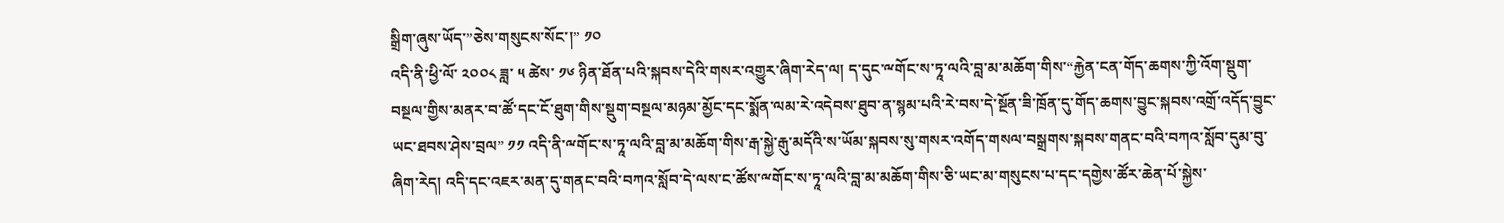སྒྲིག་ཞུས་ཡོད་”ཅེས་གསུངས་སོང་།” ༡༠
འདི་ནི་ཕྱི་ལོ་ ༢༠༠༨ ཟླ་ ༥ ཚེས་ ༡༦ ཉིན་ཐོན་པའི་སྐབས་དེའི་གསར་འགྱུར་ཞིག་རེད་ལ། ད་དུང་ྋགོང་ས་ཏཱ་ལའི་བླ་མ་མཆོག་གིས་“རྐྱེན་ངན་གོད་ཆགས་ཀྱི་འོག་སྡུག་བསྔལ་གྱིས་མནར་བ་ཚོ་དང་ངོ་ཐུག་གིས་སྡུག་བསྔལ་མཉམ་མྱོང་དང་སྨོན་ལམ་རེ་འདེབས་ཐུབ་ན་སྙམ་པའི་རེ་བས་དེ་སྔོན་ཟི་ཁྲོན་དུ་གོད་ཆགས་བྱུང་སྐབས་འགྲོ་འདོད་བྱུང་ཡང་ཐབས་ཤེས་བྲལ” ༡༡ འདི་ནི་ྋགོང་ས་ཏཱ་ལའི་བླ་མ་མཆོག་གིས་རྒ་སྐྱེ་རྒུ་མདོའི་ས་ཡོམ་སྐབས་སུ་གསར་འགོད་གསལ་བསྒྲགས་སྐབས་གནང་བའི་བཀའ་སློབ་དུམ་བུ་ཞིག་རེད། འདི་དང་འཇར་མན་དུ་གནང་བའི་བཀའ་སློབ་དེ་ལས་ང་ཚོས་ྋགོང་ས་ཏཱ་ལའི་བླ་མ་མཆོག་གིས་ཅི་ཡང་མ་གསུངས་པ་དང་དགྱེས་ཚོར་ཆེན་པོ་སྐྱེས་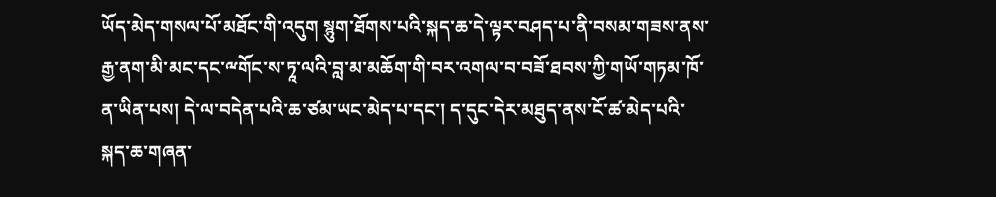ཡོད་མེད་གསལ་པོ་མཐོང་གི་འདུག སྙུག་ཐོགས་པའི་སྐད་ཆ་དེ་ལྟར་བཤད་པ་ནི་བསམ་གཟས་ནས་རྒྱ་ནག་མི་མང་དང་ྋགོང་ས་ཏཱ་ལའི་བླ་མ་མཆོག་གི་བར་འགལ་བ་བཟོ་ཐབས་ཀྱི་གཡོ་གཏམ་ཁོ་ན་ཡིན་པས། དེ་ལ་བདེན་པའི་ཆ་ཙམ་ཡང་མེད་པ་དང་། ད་དུང་དེར་མཐུད་ནས་ངོ་ཚ་མེད་པའི་སྐད་ཆ་གཞན་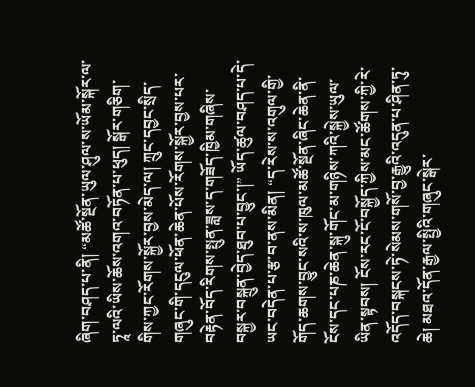ཞིག་བཤད་པ་ནི། “མཚོ་སྔོན་ཡུལ་ཤུལ་ས་ཡོམ་སྐོར་ལ་ཏཱ་ལའི་ཡིས་ཆོས་འགའ་བཏོན་པ་ཕུད། སྒོར་གཅིག་གིས་ཀྱང་རོགས་སྐྱོར་བྱས་མེད་ལ། ཀྲུང་དབྱང་སྲིད་གཞུང་གི་དངུལ་ཕོན་ཆེན་པོས་རོགས་སྐྱོར་བྱས་པར་བརྟེན་བོད་རིགས་སྤུན་ཟླས་ད་གཟོད་ཁྱིམ་གཞིས་བསྐྱར་བསྐྲུན་བྱེད་ཐུབ་པ་བྱུང་།” ཡོད་ཚུལ་བཤད་པ་དེ་ཡང་བདེན་པ་རྩ་བ་ནས་མིན། “ད་རེས་ས་འགུལ་གྱི་གོད་ཆགས་བྱུང་སའི་ས་ཁུལ་མཚོ་སྔོན་ཞིང་ཆེན་ནི་ངོས་དང་པཎ་ཆེན་སྐུ་གོང་མ་གཉིས་ཀའི་སྐྱེས་ཡུལ་ཡིན་སྟབས། ངོས་རང་ངོ་བསྐྱོད་ཀྱིས་མང་ཚོགས་ཀྱི་རེ་འདོད་བསྐངས་ཏེ་སེམས་གསོ་བྱ་རྒྱུའི་འདུན་པ་ཤིན་ཏུ་ཆེ། མཐའ་དོན་རྒྱལ་སྤྱིའི་གཞུང་སྒེར་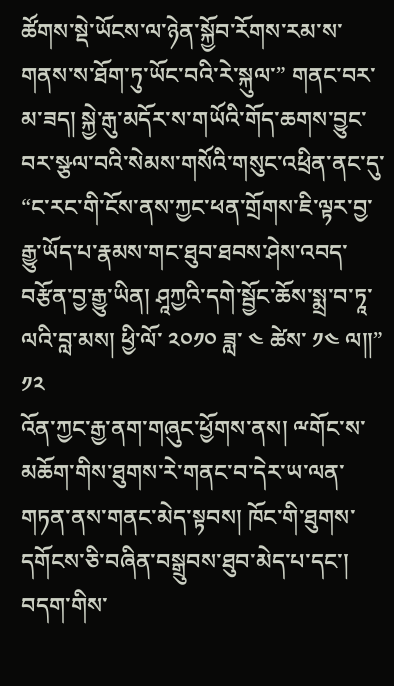ཚོགས་སྡེ་ཡོངས་ལ་ཉེན་སྐྱོབ་རོགས་རམ་ས་གནས་ས་ཐོག་ཏུ་ཡོང་བའི་རེ་སྐུལ་” གནང་བར་མ་ཟད། སྐྱེ་རྒུ་མདོར་ས་གཡོའི་གོད་ཆགས་བྱུང་བར་སྩལ་བའི་སེམས་གསོའི་གསུང་འཕྲིན་ནང་དུ་ “ང་རང་གི་ངོས་ནས་ཀྱང་ཕན་གྲོགས་ཇི་ལྟར་བྱ་རྒྱུ་ཡོད་པ་རྣམས་གང་ཐུབ་ཐབས་ཤེས་འབད་བརྩོན་བྱ་རྒྱུ་ཡིན། ཤཱཀྱའི་དགེ་སྦྱོང་ཆོས་སྨྲ་བ་ཏཱ་ལའི་བླ་མས། ཕྱི་ལོ་ ༢༠༡༠ ཟླ་ ༤ ཚེས་ ༡༤ ལ༎” ༡༢
འོན་ཀྱང་རྒྱ་ནག་གཞུང་ཕྱོགས་ནས། ྋགོང་ས་མཆོག་གིས་ཐུགས་རེ་གནང་བ་དེར་ཡ་ལན་གཏན་ནས་གནང་མེད་སྟབས། ཁོང་གི་ཐུགས་དགོངས་ཅི་བཞིན་བསྒྲུབས་ཐུབ་མེད་པ་དང་། བདག་གིས་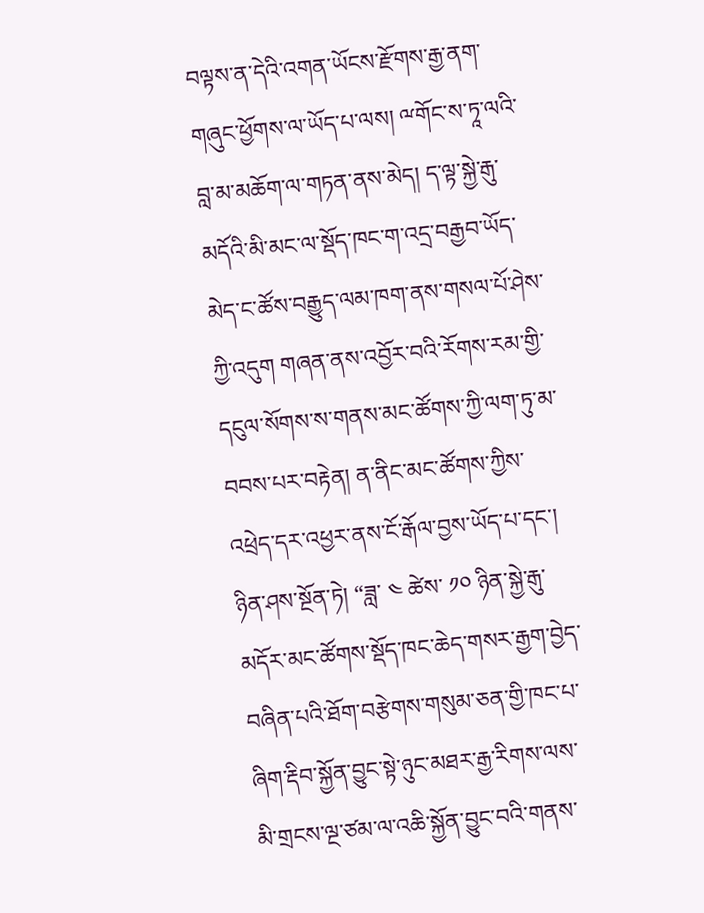བལྟས་ན་དེའི་འགན་ཡོངས་རྫོགས་རྒྱ་ནག་གཞུང་ཕྱོགས་ལ་ཡོད་པ་ལས། ྋགོང་ས་ཏཱ་ལའི་བླ་མ་མཆོག་ལ་གཏན་ནས་མེད། ད་ལྟ་སྐྱེ་རྒུ་མདོའི་མི་མང་ལ་སྡོད་ཁང་ག་འདྲ་བརྒྱབ་ཡོད་མེད་ང་ཚོས་བརྒྱུད་ལམ་ཁག་ནས་གསལ་པོ་ཤེས་ཀྱི་འདུག གཞན་ནས་འབྱོར་བའི་རོགས་རམ་གྱི་དངུལ་སོགས་ས་གནས་མང་ཚོགས་ཀྱི་ལག་ཏུ་མ་བབས་པར་བརྟེན། ན་ནིང་མང་ཚོགས་ཀྱིས་འཕྲེད་དར་འཕྱར་ནས་ངོ་རྒོལ་བྱས་ཡོད་པ་དང་། ཉིན་ཤས་སྔོན་ཏེ། “ཟླ་ ༤ ཚེས་ ༡༠ ཉིན་སྐྱེ་རྒུ་མདོར་མང་ཚོགས་སྡོད་ཁང་ཆེད་གསར་རྒྱག་བྱེད་བཞིན་པའི་ཐོག་བརྩེགས་གསུམ་ཅན་གྱི་ཁང་པ་ཞིག་རྡིབ་སྐྱོན་བྱུང་སྟེ་ཉུང་མཐར་རྒྱ་རིགས་ལས་མི་གྲངས་ལྔ་ཙམ་ལ་འཆི་སྐྱོན་བྱུང་བའི་གནས་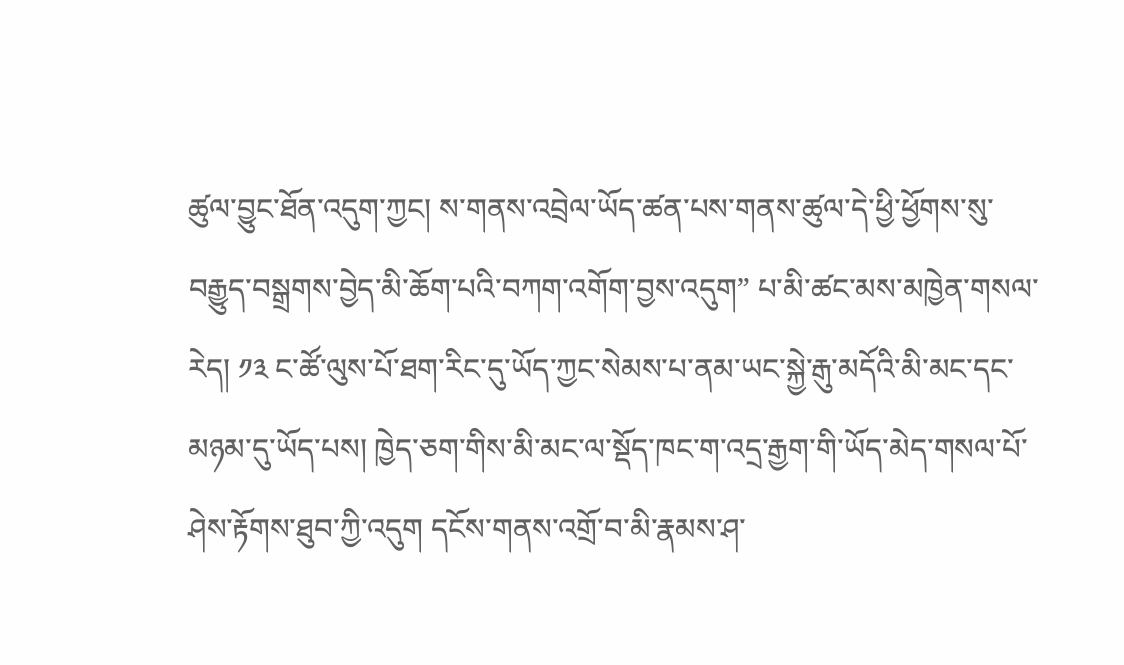ཚུལ་བྱུང་ཐོན་འདུག་ཀྱང། ས་གནས་འབྲེལ་ཡོད་ཚན་པས་གནས་ཚུལ་དེ་ཕྱི་ཕྱོགས་སུ་བརྒྱུད་བསྒྲགས་བྱེད་མི་ཆོག་པའི་བཀག་འགོག་བྱས་འདུག” པ་མི་ཚང་མས་མཁྱེན་གསལ་རེད། ༡༣ ང་ཚོ་ལུས་པོ་ཐག་རིང་དུ་ཡོད་ཀྱང་སེམས་པ་ནམ་ཡང་སྐྱེ་རྒུ་མདོའི་མི་མང་དང་མཉམ་དུ་ཡོད་པས། ཁྱེད་ཅག་གིས་མི་མང་ལ་སྡོད་ཁང་ག་འདྲ་རྒྱག་གི་ཡོད་མེད་གསལ་པོ་ཤེས་རྟོགས་ཐུབ་ཀྱི་འདུག དངོས་གནས་འགྲོ་བ་མི་རྣམས་ཤ་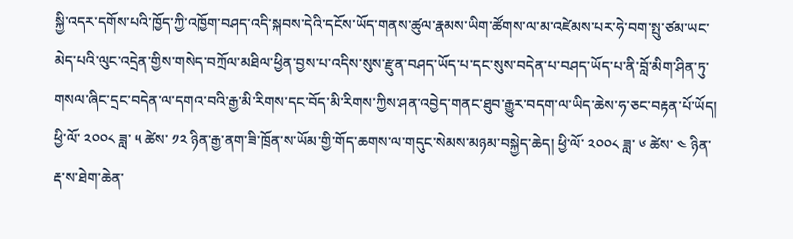སྐྱི་འདར་དགོས་པའི་ཁྱོད་ཀྱི་འཁྱོག་བཤད་འདི་སྐབས་དེའི་དངོས་ཡོད་གནས་ཚུལ་རྣམས་ཡིག་ཚོགས་ལ་མ་འཛེམས་པར་ཧེ་བག་སྤུ་ཙམ་ཡང་མེད་པའི་ལུང་འདྲེན་གྱིས་གསེད་བཀྲོལ་མཐིལ་ཕྱིན་བྱས་པ་འདིས་སུས་རྫུན་བཤད་ཡོད་པ་དང་སུས་བདེན་པ་བཤད་ཡོད་པ་ནི་བློ་མིག་ཤིན་ཏུ་གསལ་ཞིང་དྲང་བདེན་ལ་དགའ་བའི་རྒྱ་མི་རིགས་དང་བོད་མི་རིགས་ཀྱིས་ཤན་འབྱེད་གནང་ཐུབ་རྒྱུར་བདག་ལ་ཡིད་ཆེས་ཧ་ཅང་བརྟན་པོ་ཡོད།
ཕྱི་ལོ་ ༢༠༠༨ ཟླ་ ༥ ཚེས་ ༡༢ ཉིན་རྒྱ་ནག་ཟི་ཁྲོན་ས་ཡོམ་གྱི་གོད་ཆགས་ལ་གདུང་སེམས་མཉམ་བསྐྱེད་ཆེད། ཕྱི་ལོ་ ༢༠༠༨ ཟླ་ ༦ ཚེས་ ༤ ཉིན་རྡ་ས་ཐེག་ཆེན་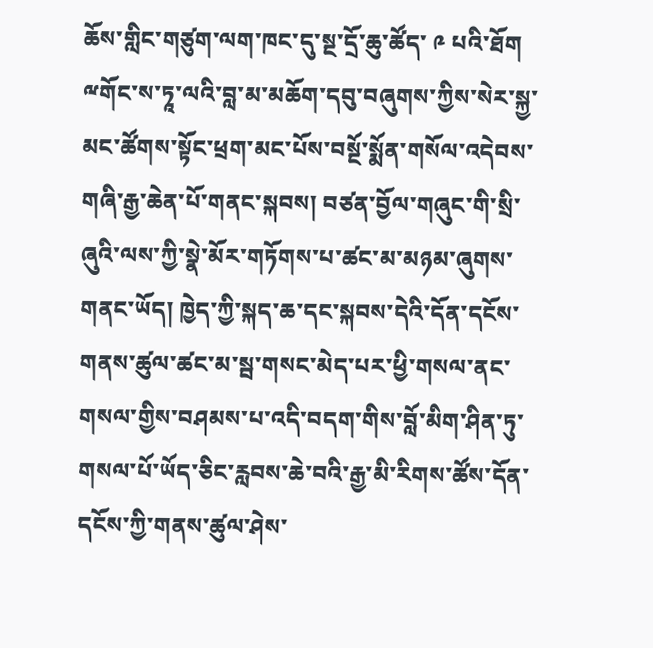ཆོས་གླིང་གཙུག་ལག་ཁང་དུ་སྔ་དྲོ་ཆུ་ཚོད་ ༩ པའི་ཐོག ྋགོང་ས་ཏཱ་ལའི་བླ་མ་མཆོག་དབུ་བཞུགས་ཀྱིས་སེར་སྐྱ་མང་ཚོགས་སྟོང་ཕྲག་མང་པོས་བསྔོ་སྨོན་གསོལ་འདེབས་གཞི་རྒྱ་ཆེན་པོ་གནང་སྐབས། བཙན་བྱོལ་གཞུང་གི་སྲི་ཞུའི་ལས་ཀྱི་སྣེ་མོར་གཏོགས་པ་ཚང་མ་མཉམ་ཞུགས་གནང་ཡོད། ཁྱེད་ཀྱི་སྐད་ཆ་དང་སྐབས་དེའི་དོན་དངོས་གནས་ཚུལ་ཚང་མ་སྦ་གསང་མེད་པར་ཕྱི་གསལ་ནང་གསལ་གྱིས་བཤམས་པ་འདི་བདག་གིས་བློ་མིག་ཤིན་ཏུ་གསལ་པོ་ཡོད་ཅིང་རླབས་ཆེ་བའི་རྒྱ་མི་རིགས་ཚོས་དོན་དངོས་ཀྱི་གནས་ཚུལ་ཤེས་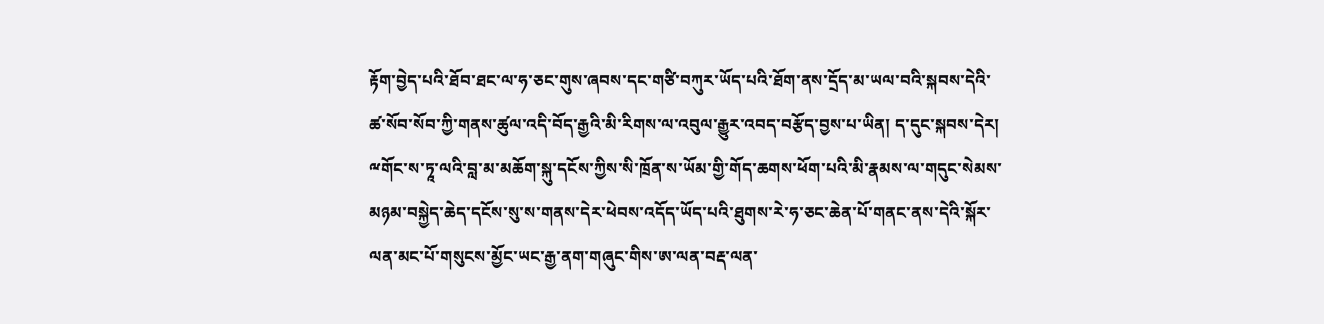རྟོག་བྱེད་པའི་ཐོབ་ཐང་ལ་ཧ་ཅང་གུས་ཞབས་དང་གཙི་བཀུར་ཡོད་པའི་ཐོག་ནས་དྲོད་མ་ཡལ་བའི་སྐབས་དེའི་ཚ་སོབ་སོབ་ཀྱི་གནས་ཚུལ་འདི་བོད་རྒྱའི་མི་རིགས་ལ་འབུལ་རྒྱུར་འབད་བརྩོད་བྱས་པ་ཡིན། ད་དུང་སྐབས་དེར། ྋགོང་ས་ཏཱ་ལའི་བླ་མ་མཆོག་སྐུ་དངོས་ཀྱིས་སི་ཁྲོན་ས་ཡོམ་གྱི་གོད་ཆགས་ཕོག་པའི་མི་རྣམས་ལ་གདུང་སེམས་མཉམ་བསྐྱེད་ཆེད་དངོས་སུ་ས་གནས་དེར་ཕེབས་འདོད་ཡོད་པའི་ཐུགས་རེ་ཧ་ཅང་ཆེན་པོ་གནང་ནས་དེའི་སྐོར་ལན་མང་པོ་གསུངས་མྱོང་ཡང་རྒྱ་ནག་གཞུང་གིས་ཨ་ལན་བརྡ་ལན་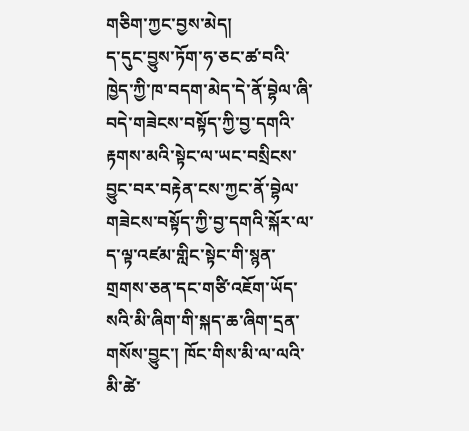གཅིག་ཀྱང་བྱས་མེད།
ད་དུང་བྱུས་ཏོག་ཧ་ཅང་ཚ་བའི་ཁྱེད་ཀྱི་ཁ་བདག་མེད་དེ་ནོ་བྷེལ་ཞི་བདེ་གཟེངས་བསྟོད་ཀྱི་བྱ་དགའི་རྟགས་མའི་སྟེང་ལ་ཡང་བསྲིངས་བྱུང་བར་བརྟེན་ངས་ཀྱང་ནོ་བྷེལ་གཟེངས་བསྟོད་ཀྱི་བྱ་དགའི་སྐོར་ལ་ད་ལྟ་འཛམ་གླིང་སྟེང་གི་སྙན་གྲགས་ཅན་དང་གཙི་འཇོག་ཡོད་སའི་མི་ཞིག་གི་སྐད་ཆ་ཞིག་དྲན་གསོས་བྱུང་། ཁོང་གིས་མི་ལ་ལའི་མི་ཚེ་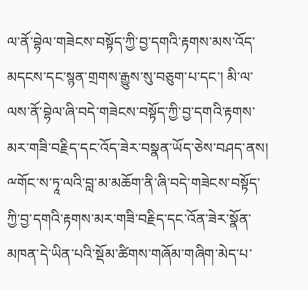ལ་ནོ་བྷེལ་གཟེངས་བསྟོད་ཀྱི་བྱ་དགའི་རྟགས་མས་འོད་མདངས་དང་སྙན་གྲགས་རྒྱུས་སུ་བཅུག་པ་དང་། མི་ལ་ལས་ནོ་བྷེལ་ཞི་བདེ་གཟེངས་བསྟོད་ཀྱི་བྱ་དགའི་རྟགས་མར་གཟི་བརྗིད་དང་འོད་ཟེར་བསྣན་ཡོད་ཅེས་བཤད་ནས། ྋགོང་ས་ཏཱ་ལའི་བླ་མ་མཆོག་ནི་ཞི་བདེ་གཟེངས་བསྟོད་ཀྱི་བྱ་དགའི་རྟགས་མར་གཟི་བརྗིད་དང་འོན་ཟེར་སྣོན་མཁན་དེ་ཡིན་པའི་སྡོམ་ཚིགས་གཞོམ་གཞིག་མེད་པ་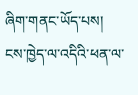ཞིག་གནང་ཡོད་པས། ངས་ཁྱེད་ལ་འདིའི་ཕན་ལ་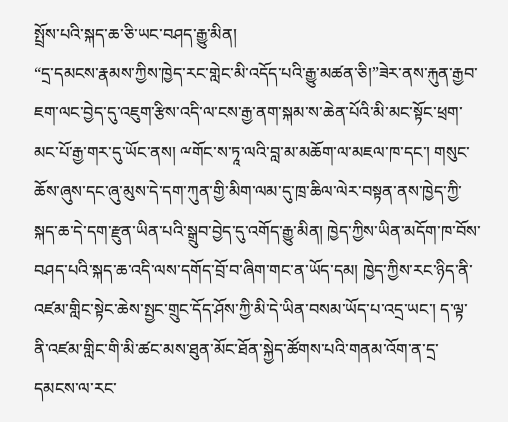སྤྲོས་པའི་སྐད་ཆ་ཅི་ཡང་བཤད་རྒྱུ་མིན།
“དྲ་དམངས་རྣམས་ཀྱིས་ཁྱེད་རང་གླེང་མི་འདོད་པའི་རྒྱུ་མཚན་ཅི།”ཟེར་ནས་རྐུན་རྒྱབ་ཇག་ལང་བྱེད་དུ་འཇུག་རྩིས་འདི་ལ་ངས་རྒྱ་ནག་སྐམ་ས་ཆེན་པོའི་མི་མང་སྟོང་ཕྲག་མང་པོ་རྒྱ་གར་དུ་ཡོང་ནས། ྋགོང་ས་ཏཱ་ལའི་བླ་མ་མཆོག་ལ་མཇལ་ཁ་དང་། གསུང་ཆོས་ཞུས་དང་ཞུ་མུས་དེ་དག་ཀུན་གྱི་མིག་ལམ་དུ་ཁྲ་ཆིལ་ལེར་བསྟན་ནས་ཁྱེད་ཀྱི་སྐད་ཆ་དེ་དག་རྫུན་ཡིན་པའི་སྒྲུབ་བྱེད་དུ་འགོད་རྒྱུ་མིན། ཁྱེད་ཀྱིས་ཡིན་མདོག་ཁ་བོས་བཤད་པའི་སྐད་ཆ་འདི་ལས་དགོད་བྲོ་བ་ཞིག་གང་ན་ཡོད་དམ། ཁྱེད་ཀྱིས་རང་ཉིད་ནི་འཛམ་གླིང་སྟེང་ཆེས་སྤྱང་གྲུང་དོད་ཤོས་ཀྱི་མི་དེ་ཡིན་བསམ་ཡོད་པ་འདྲ་ཡང་། ད་ལྟ་ནི་འཛམ་གླིང་གི་མི་ཚང་མས་ཐུན་མོང་ཐོན་སྐྱེད་ཚོགས་པའི་གནམ་འོག་ན་དྲ་དམངས་ལ་རང་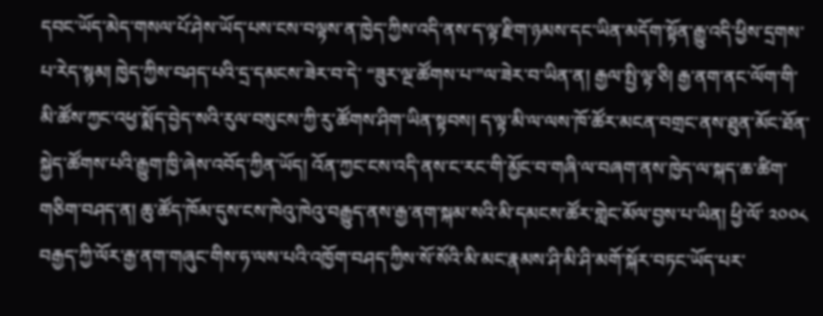དབང་ཡོད་མེད་གསལ་པོ་ཤེས་ཡོད་པས་ངས་བལྟས་ན་ཁྱེད་ཀྱིས་འདི་ནས་ད་ལྟ་རྫིག་ཉམས་དང་ཡིན་མདོག་སྟོན་རྒྱུ་འདི་ཕྱིས་དྲགས་པ་རེད་སྙམ། ཁྱེད་ཀྱིས་བཤད་པའི་དྲ་དམངས་ཟེར་བ་དེ་ “ཟུར་ལྔ་ཚོགས་པ་”ལ་ཟེར་བ་ཡིན་ན། རྒྱལ་སྤྱི་ལྟ་ཅི། རྒྱ་ནག་ནང་ལོག་གི་མི་ཚོས་ཀྱང་འཕྱ་སྨོད་བྱེད་སའི་རུལ་བསུངས་ཀྱི་རུ་ཚོགས་ཤིག་ཡིན་སྟབས། ད་ལྟ་མི་ལ་ལས་ཁོ་ཚོར་མངན་བགྲང་ནས་ཐུན་མོང་ཐོན་སྐྱེད་ཚོགས་པའི་རྒྱུག་ཁྱི་ཞེས་འབོད་ཀྱིན་ཡོད། འོན་ཀྱང་ངས་འདི་ནས་ང་རང་གི་མྱོང་བ་གཞི་ལ་བཞག་ནས་ཁྱེད་ལ་སྐད་ཆ་ཚིག་གཅིག་བཤད་ན། ཆུ་ཚོད་ཁོམ་དུས་ངས་ཁེའུ་ཁེའུ་བརྒྱུད་ནས་རྒྱ་ནག་སྐམ་སའི་མི་དམངས་ཚོར་གླེང་མོལ་བྱས་པ་ཡིན། ཕྱི་ལོ་ ༢༠༠༨ བརྒྱད་ཀྱི་ལོར་རྒྱ་ནག་གཞུང་གིས་ཧ་ལས་པའི་འཁྱོག་བཤད་ཀྱིས་སོ་སོའི་མི་མང་རྣམས་ཤི་མི་ཤི་མགོ་སྐོར་བཏང་ཡོད་པར་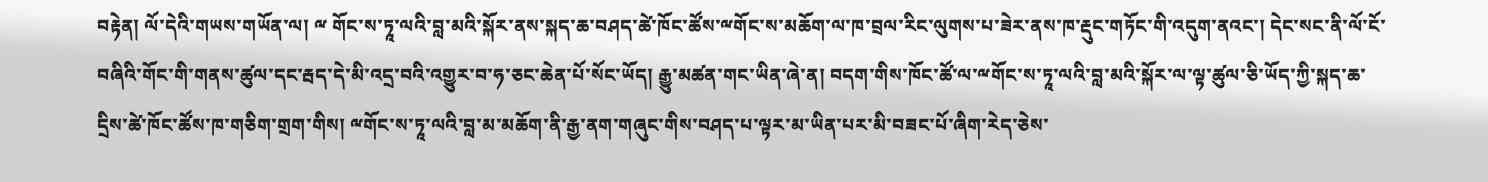བརྟེན། ལོ་དེའི་གཡས་གཡོན་ལ། ྋ གོང་ས་ཏཱ་ལའི་བླ་མའི་སྐོར་ནས་སྐད་ཆ་བཤད་ཚེ་ཁོང་ཚོས་ྋགོང་ས་མཆོག་ལ་ཁ་བྲལ་རིང་ལུགས་པ་ཟེར་ནས་ཁ་རྡུང་གཏོང་གི་འདུག་ནའང་། དེང་སང་ནི་ལོ་ངོ་བཞིའི་གོང་གི་གནས་ཚུལ་དང་རྦད་དེ་མི་འདྲ་བའི་འགྱུར་བ་ཧ་ཅང་ཆེན་པོ་སོང་ཡོད། རྒྱུ་མཚན་གང་ཡིན་ཞེ་ན། བདག་གིས་ཁོང་ཚོ་ལ་ྋགོང་ས་ཏཱ་ལའི་བླ་མའི་སྐོར་ལ་ལྟ་ཚུལ་ཅི་ཡོད་ཀྱི་སྐད་ཆ་དྲིས་ཚེ་ཁོང་ཚོས་ཁ་གཅིག་གྲག་གིས། ྋགོང་ས་ཏཱ་ལའི་བླ་མ་མཆོག་ནི་རྒྱ་ནག་གཞུང་གིས་བཤད་པ་ལྟར་མ་ཡིན་པར་མི་བཟང་པོ་ཞིག་རེད་ཅེས་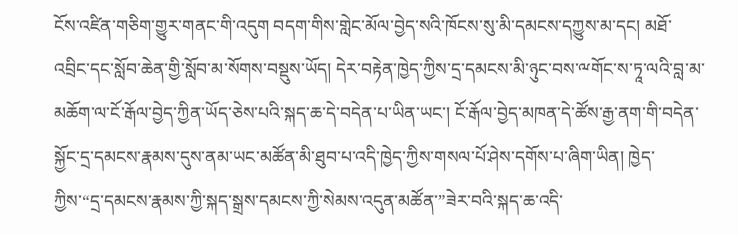ངོས་འཛིན་གཅིག་གྱུར་གནང་གི་འདུག བདག་གིས་གླེང་མོལ་བྱེད་སའི་ཁོངས་སུ་མི་དམངས་དཀྱུས་མ་དང། མཐོ་འབྲིང་དང་སློབ་ཆེན་གྱི་སློབ་མ་སོགས་བསྡུས་ཡོད། དེར་བརྟེན་ཁྱེད་ཀྱིས་དྲ་དམངས་མི་ཉུང་བས་ྋགོང་ས་ཏཱ་ལའི་བླ་མ་མཆོག་ལ་ངོ་རྒོལ་བྱེད་ཀྱིན་ཡོད་ཅེས་པའི་སྐད་ཆ་དེ་བདེན་པ་ཡིན་ཡང་། ངོ་རྒོལ་བྱེད་མཁན་དེ་ཚོས་རྒྱ་ནག་གི་བདེན་སྐྱོང་དྲ་དམངས་རྣམས་དུས་ནམ་ཡང་མཚོན་མི་ཐུབ་པ་འདི་ཁྱེད་ཀྱིས་གསལ་པོ་ཤེས་དགོས་པ་ཞིག་ཡིན། ཁྱེད་ཀྱིས་“དྲ་དམངས་རྣམས་ཀྱི་སྐད་སྒྲས་དམངས་ཀྱི་སེམས་འདུན་མཚོན་”ཟེར་བའི་སྐད་ཆ་འདི་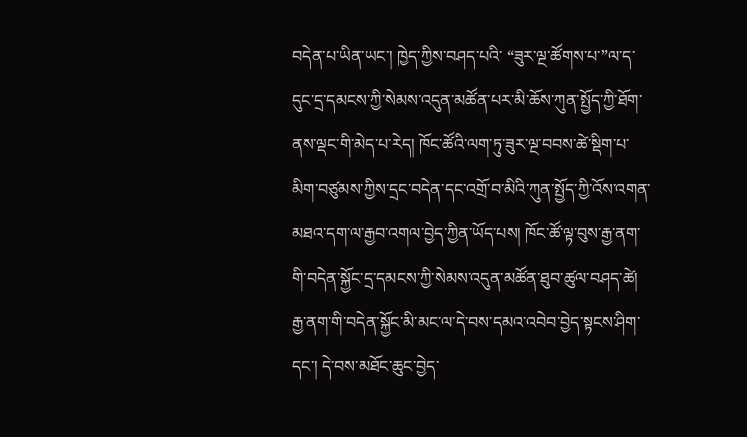བདེན་པ་ཡིན་ཡང་། ཁྱེད་ཀྱིས་བཤད་པའི་ “ཟུར་ལྔ་ཚོགས་པ་”ལ་ད་དུང་དྲ་དམངས་ཀྱི་སེམས་འདུན་མཚོན་པར་མི་ཆོས་ཀུན་སྤྱོད་ཀྱི་ཐོག་ནས་ལྡང་གི་མེད་པ་རེད། ཁོང་ཚོའི་ལག་ཏུ་ཟུར་ལྔ་བབས་ཚེ་སྡིག་པ་མིག་བཙུམས་ཀྱིས་དྲང་བདེན་དང་འགྲོ་བ་མིའི་ཀུན་སྤྱོད་ཀྱི་འོས་འགན་མཐའ་དག་ལ་རྒྱབ་འགལ་བྱེད་ཀྱིན་ཡོད་པས། ཁོང་ཚོ་ལྟ་བུས་རྒྱ་ནག་གི་བདེན་སྐྱོང་དྲ་དམངས་ཀྱི་སེམས་འདུན་མཚོན་ཐུབ་ཚུལ་བཤད་ཚེ། རྒྱ་ནག་གི་བདེན་སྐྱོང་མི་མང་ལ་དེ་བས་དམའ་འབེབ་བྱེད་སྟངས་ཤིག་དང་། དེ་བས་མཐོང་ཆུང་བྱེད་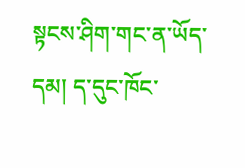སྟངས་ཤིག་གང་ན་ཡོད་དམ། ད་དུང་ཁོང་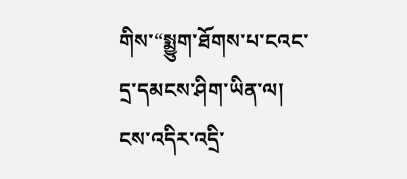གིས་“སྨྱུག་ཐོགས་པ་ངའང་དྲ་དམངས་ཤིག་ཡིན་ལ། ངས་འདིར་འདྲི་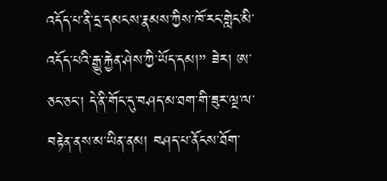འདོད་པ་ནི་དྲ་དམངས་རྣམས་ཀྱིས་ཁོ་རང་གླེང་མི་འདོད་པའི་རྒྱུ་རྐྱེན་ཤེས་ཀྱི་ཡོད་དམ།” ཟེར། ཨ་ཅང་ཅང་། དེ་ནི་གོང་དུ་བཤད་མ་ཐག་གི་ཟུར་ལྔ་ལ་བརྟེན་ནས་མ་ཡིན་ནམ། བཤད་པ་ནོངས་ཐོག་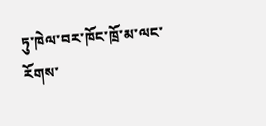ཏུ་ཁེལ་བར་ཁོང་ཁྲོ་མ་ལང་རོགས་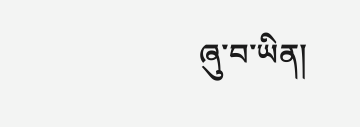ཞུ་བ་ཡིན།